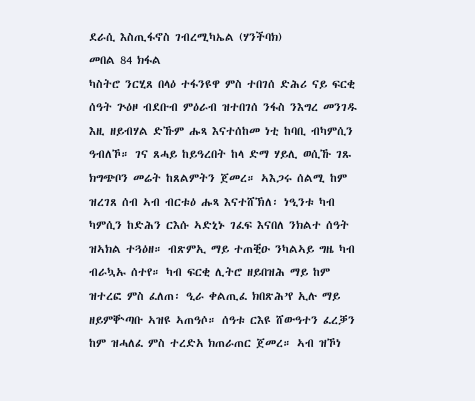ደራሲ እስጢፋኖስ ገብረሚካኤል (ሃንችባክ)
መበል 84 ክፋል
ካስትሮ ንርሂጸ በላዕ ተፋንዩዋ ምስ ተበገሰ ድሕሪ ናይ ፍርቂ ሰዓት ጕዕዞ ብደቡብ ምዕራብ ዝተበገሰ ንፋስ ንእግረ መንገዱ እዚ ዘይብሃል ድኹም ሑጻ እናተሰከመ ነቲ ከባቢ ብካምሲን ዓብለኾ። ገና ጸሓይ ከይዓረበት ከላ ድማ ሃይሊ ወሲኹ ገጹ ክግጭቦን መሬት ከጸልምትን ጀመረ። ኣእጋሩ ሰልሚ ከም ዝረገጸ ሰብ ኣብ ብርቱዕ ሑጻ እናተሸኽለ፡ ነዒንቱ ካብ ካምሲን ከድሕን ርእሱ ኣድኒኑ ገፈፍ እናበለ ንክልተ ሰዓት ዝኣክል ተጓዕዘ። ብጽምኢ ማይ ተጠቒዑ ንካልኣይ ግዜ ካብ ብራኳኡ ሰተየ። ካብ ፍርቂ ሊትሮ ዘይበዝሕ ማይ ከም ዝተረፎ ምስ ፈለጠ፡ ዒራ ቀልጢፈ ክበጽሕ’የ ኢሉ ማይ ዘይምቝጣቡ ኣዝዩ ኣጠዓሶ። ሰዓቱ ርእዩ ሸውዓተን ፈረቓን ከም ዝሓለፈ ምስ ተረድአ ክጠራጠር ጀመረ። ኣብ ዝኾነ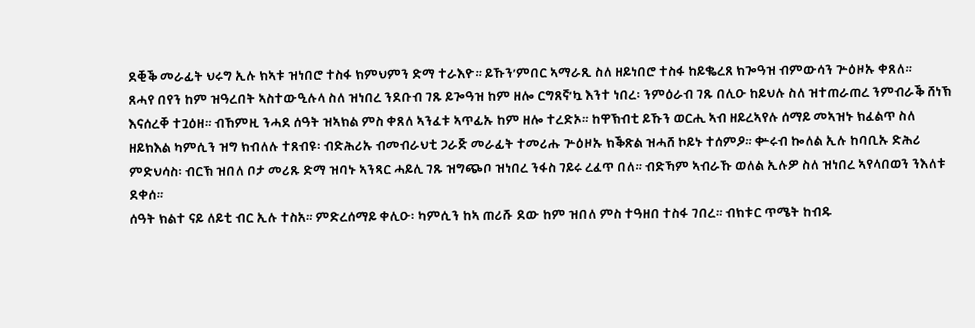ደቒቕ መራፊት ህሩግ ኢሉ ክኣቱ ዝነበሮ ተስፋ ክምህምን ድማ ተራእዮ። ይኹን’ምበር ኣማራጺ ስለ ዘይነበሮ ተስፋ ከይቈረጸ ክጐዓዝ ብምውሳን ጕዕዞኡ ቀጸለ።
ጸሓየ በየን ከም ዝዓረበት ኣስተውዒሉላ ስለ ዝነበረ ንደቡብ ገጹ ይጐዓዝ ከም ዘሎ ርግጸኛ’ኳ እንተ ነበረ፡ ንምዕራብ ገጹ በሊዑ ከይህሉ ስለ ዝተጠራጠረ ንምብራቕ ሸነኽ እናሰረቐ ተጓዕዘ። ብኸምዚ ንሓደ ሰዓት ዝኣክል ምስ ቀጸለ ኣንፈቱ ኣጥፊኡ ከም ዘሎ ተረድኦ። ከዋኽብቲ ይኹን ወርሒ ኣብ ዘይረኣየሉ ሰማይ መኣዝኑ ክፈልጥ ስለ ዘይክእል ካምሲን ዝግ ክብለሉ ተጸብዩ፡ ብድሕሪኡ ብመብራህቲ ጋራጅ መራፊት ተመሪሑ ጕዕዞኡ ክቕጽል ዝሓሸ ኮይኑ ተሰምዖ። ቍሩብ ኰለል ኢሉ ከባቢኡ ድሕሪ ምድህሳስ፡ ብርኽ ዝበለ ቦታ መሪጹ ድማ ዝባኑ ኣንጻር ሓይሊ ገጹ ዝግጭቦ ዝነበረ ንፋስ ገይሩ ረፈጥ በለ። ብድኻም ኣብራኹ ወለል ኢሉዎ ስለ ዝነበረ ኣየላበወን ንእለቱ ደቀሰ።
ሰዓት ክልተ ናይ ለይቲ ብር ኢሉ ተስአ። ምድረሰማይ ቀሊዑ፡ ካምሲን ከኣ ጠሪሹ ደው ከም ዝበለ ምስ ተዓዘበ ተስፋ ገበረ። ብክቱር ጥሜት ከብዱ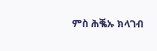ምስ ሕቘኡ ክላገብ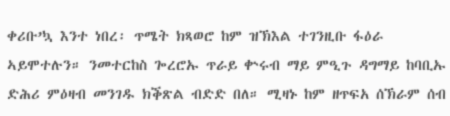ቀሪቡ’ኳ እንተ ነበረ፡ ጥሜት ክጻወሮ ከም ዝኽእል ተገንዚቡ ፋዕራ ኣይሞተሉን። ንመተርከስ ጐረሮኡ ጥራይ ቍሩብ ማይ ምዒጉ ዳግማይ ከባቢኡ ድሕሪ ምዕዛብ መንገዱ ክቕጽል ብድድ በለ። ሚዛኑ ከም ዘጥፍአ ሰኽራም ሰብ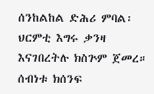ሰንከልከል ድሕሪ ምባል፡ ህርምቲ እግሩ ቃንዛ እናገበረትሉ ክስጕም ጀመረ። ሰብነቱ ክሰንፍ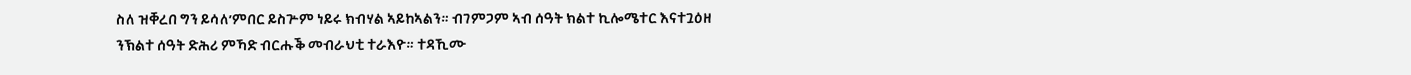ስለ ዝቐረበ ግን ይሳለ’ምበር ይስጕም ነይሩ ክብሃል ኣይከኣልን። ብገምጋም ኣብ ሰዓት ክልተ ኪሎሜተር እናተጓዕዘ ንኽልተ ሰዓት ድሕሪ ምኻድ ብርሑቕ መብራህቲ ተራእዮ። ተዳኺሙ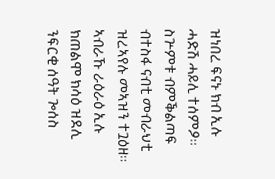ዝነበረ ፍናኑ ክብ ኢሉ ሓድሽ ሓይሊ ተሰምዖ። ስጕምቱ ብምቕልጣፍ ብተስፋ ናብቲ መብራህቲ ዝረኣየሉ መኣዝን ተጓዕዘ። ኣብራኹ ራዕራዕ ኢሉ ክጠልሞ ክሳዕ ዝደሊ ንፍርቂ ሰዓት ጐሰስ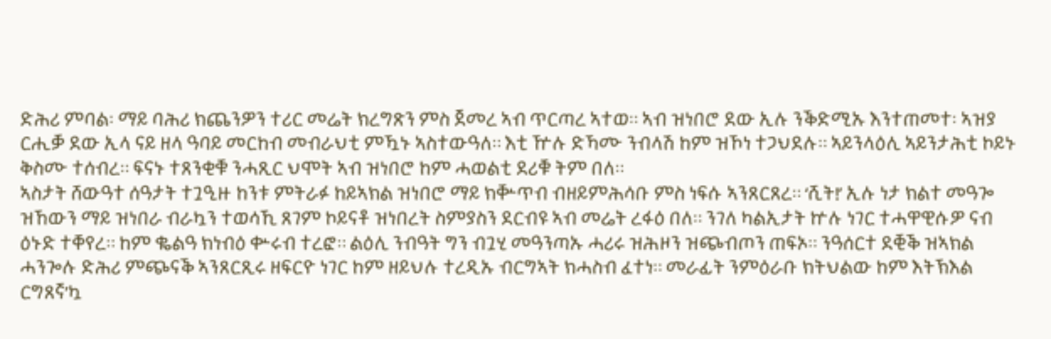ድሕሪ ምባል፡ ማይ ባሕሪ ክጨንዎን ተሪር መሬት ክረግጽን ምስ ጀመረ ኣብ ጥርጣረ ኣተወ። ኣብ ዝነበሮ ደው ኢሉ ንቕድሚኡ እንተጠመተ፡ ኣዝያ ርሒቓ ደው ኢላ ናይ ዘላ ዓባይ መርከብ መብራህቲ ምዃኑ ኣስተውዓለ። እቲ ዅሉ ድኻሙ ንብላሽ ከም ዝኾነ ተጋህደሉ። ኣይንላዕሊ ኣይንታሕቲ ኮይኑ ቅስሙ ተሰብረ። ፍናኑ ተጸንቂቑ ንሓጺር ህሞት ኣብ ዝነበሮ ከም ሓወልቲ ደሪቑ ትም በለ።
ኣስታት ሸውዓተ ሰዓታት ተጓዒዙ ከንቱ ምትራፉ ከይኣክል ዝነበሮ ማይ ክቝጥብ ብዘይምሕሳቡ ምስ ነፍሱ ኣንጸርጸረ። ‘ሺት!’ ኢሉ ነታ ክልተ መዓጐ ዝኸውን ማይ ዝነበራ ብራኳን ተወሳኺ ጸገም ኮይናቶ ዝነበረት ስምያስን ደርብዩ ኣብ መሬት ረፋዕ በለ። ንገለ ካልኢታት ኵሉ ነገር ተሓዋዊሱዎ ናብ ዕኑድ ተቐየረ። ከም ቈልዓ ክነብዕ ቍሩብ ተረፎ። ልዕሊ ንብዓት ግን ብጓሂ መዓንጣኡ ሓሪሩ ዝሕዞን ዝጭብጦን ጠፍኦ። ንዓሰርተ ደቒቕ ዝኣክል ሓንጐሉ ድሕሪ ምጭናቕ ኣንጸርጺሩ ዘፍርዮ ነገር ከም ዘይህሉ ተረዲኡ ብርግኣት ክሓስብ ፈተነ። መራፊት ንምዕራቡ ክትህልው ከም እትኽእል ርግጸኛ’ኳ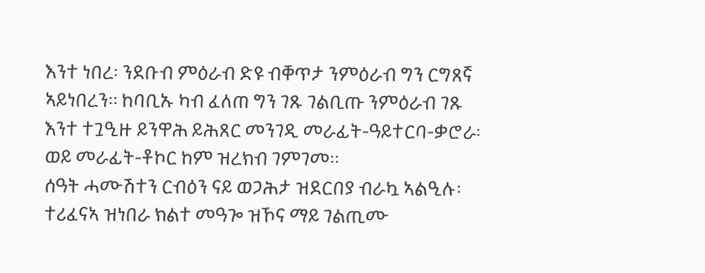እንተ ነበረ፡ ንደቡብ ምዕራብ ድዩ ብቐጥታ ንምዕራብ ግን ርግጸኛ ኣይነበረን። ከባቢኡ ካብ ፈለጠ ግን ገጹ ገልቢጡ ንምዕራብ ገጹ እንተ ተጓዒዙ ይንዋሕ ይሕጸር መንገዲ መራፊት-ዓይተርባ-ቃሮራ፡ ወይ መራፊት-ቶኮር ከም ዝረክብ ገምገመ።
ሰዓት ሓሙሽተን ርብዕን ናይ ወጋሕታ ዝደርበያ ብራኳ ኣልዒሉ፡ ተሪፈናኣ ዝነበራ ክልተ መዓጐ ዝኾና ማይ ገልጢሙ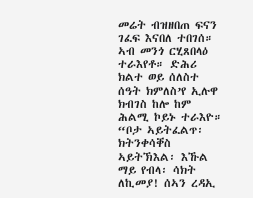መሬት ብዝዘበጠ ፍናን ገፈፍ እናበለ ተበገሰ። ኣብ መንጎ ርሂጸበላዕ ተራእየቶ። ድሕሪ ክልተ ወይ ሰለስተ ሰዓት ክምለስ’የ ኢሉዋ ክብገስ ከሎ ከም ሕልሚ ኮይኑ ተራእዮ። “ቦታ ኣይትፈልጥ፡ ክትንቀሳቐስ ኣይትኽእል፡ እኹል ማይ የብላ፡ ሳክት ለኪመያ! ሰኣን ረዳኢ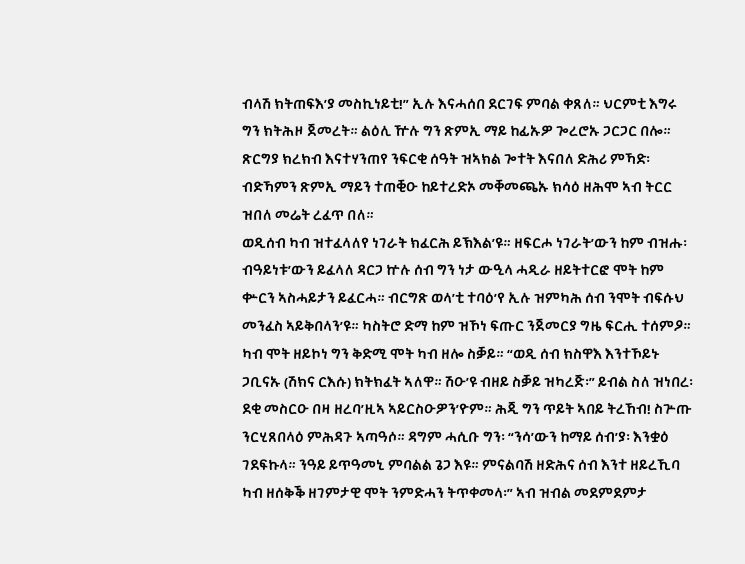ብላሽ ክትጠፍእ’ያ መስኪነይቲ!” ኢሉ እናሓሰበ ደርገፍ ምባል ቀጸለ። ህርምቲ እግሩ ግን ክትሕዞ ጀመረት። ልዕሊ ዅሉ ግን ጽምኢ ማይ ከፊኡዎ ጐረሮኡ ጋርጋር በሎ። ጽርግያ ክረክብ እናተሃንጠየ ንፍርቂ ሰዓት ዝኣክል ጐተት እናበለ ድሕሪ ምኻድ፡ ብድኻምን ጽምኢ ማይን ተጠቒዑ ከይተረድኦ መቐመጫኡ ክሳዕ ዘሕሞ ኣብ ትርር ዝበለ መሬት ረፈጥ በለ።
ወዲሰብ ካብ ዝተፈላለየ ነገራት ክፈርሕ ይኽእል’ዩ። ዘፍርሖ ነገራት’ውን ከም ብዝሑ፡ ብዓይነቱ’ውን ይፈላለ ዳርጋ ኵሉ ሰብ ግን ነታ ውዒላ ሓዲራ ዘይትተርፎ ሞት ከም ቍርን ኣስሓይታን ይፈርሓ። ብርግጽ ወላ’ቲ ተባዕ’የ ኢሉ ዝምካሕ ሰብ ንሞት ብፍሱህ መንፈስ ኣይቅበላን’ዩ። ካስትሮ ድማ ከም ዝኾነ ፍጡር ንጀመርያ ግዜ ፍርሒ ተሰምዖ። ካብ ሞት ዘይኮነ ግን ቅድሚ ሞት ካብ ዘሎ ስቓይ። “ወዲ ሰብ ክስዋእ እንተኾይኑ ጋቢናኡ (ሽክና ርእሱ) ክትክፈት ኣለዋ። ሽዑ’ዩ ብዘይ ስቓይ ዝካረጅ፡” ይብል ስለ ዝነበረ፡ ደቂ መስርዑ በዛ ዘረባ’ዚኣ ኣይርስዑዎን’ዮም። ሕጂ ግን ጥይት ኣበይ ትረኸብ! ስጕጡ ንርሂጸበላዕ ምሕዳጉ ኣጣዓሶ። ዳግም ሓሲቡ ግን፡ “ንሳ’ውን ከማይ ሰብ’ያ፡ እንቋዕ ገደፍኩላ። ንዓይ ይጥዓመኒ ምባልል ጌጋ እዩ። ምናልባሽ ዘድሕና ሰብ እንተ ዘይረኺባ ካብ ዘሰቅቕ ዘገምታዊ ሞት ንምድሓን ትጥቀመላ፡” ኣብ ዝብል መደምደምታ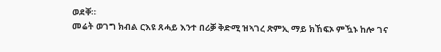ወደቐ።
መሬት ወገግ ክብል ርእዩ ጸሓይ እንተ በሪቓ ቅድሚ ዝኣገረ ጽምኢ ማይ ክኸፍኦ ምዃኑ ከሎ ገና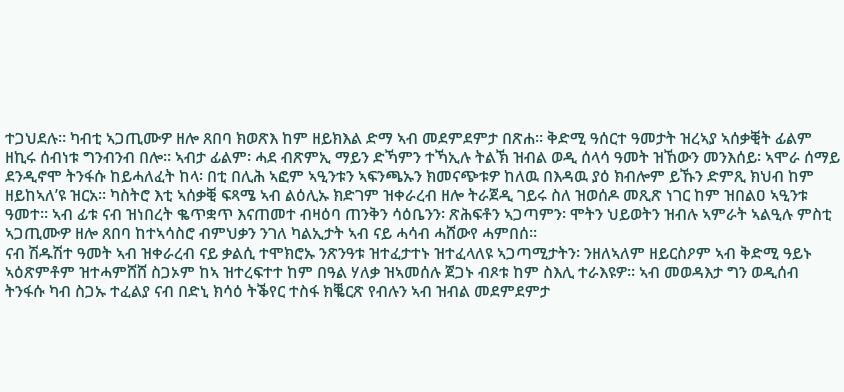ተጋህደሉ። ካብቲ ኣጋጢሙዎ ዘሎ ጸበባ ክወጽእ ከም ዘይክእል ድማ ኣብ መደምደምታ በጽሐ። ቅድሚ ዓሰርተ ዓመታት ዝረኣያ ኣሰቃቒት ፊልም ዘኪሩ ሰብነቱ ግንብንብ በሎ። ኣብታ ፊልም፡ ሓደ ብጽምኢ ማይን ድኻምን ተኻኢሉ ትልኽ ዝብል ወዲ ሰላሳ ዓመት ዝኸውን መንእሰይ፡ ኣሞራ ሰማይ ደንዲኖሞ ትንፋሱ ከይሓለፈት ከላ፡ በቲ በሊሕ ኣፎም ኣዒንቱን ኣፍንጫኡን ክመናጭቱዎ ከለዉ በእዳዉ ያዕ ክብሎም ይኹን ድምጺ ክህብ ከም ዘይከኣለ’ዩ ዝርአ። ካስትሮ እቲ ኣሰቃቒ ፍጻሜ ኣብ ልዕሊኡ ክድገም ዝቀራረብ ዘሎ ትራጀዲ ገይሩ ስለ ዝወሰዶ መጺጽ ነገር ከም ዝበልዐ ኣዒንቱ ዓመተ። ኣብ ፊቱ ናብ ዝነበረት ቈጥቋጥ እናጠመተ ብዛዕባ ጠንቅን ሳዕቤንን፡ ጽሕፍቶን ኣጋጣምን፡ ሞትን ህይወትን ዝብሉ ኣምራት ኣልዒሉ ምስቲ ኣጋጢሙዎ ዘሎ ጸበባ ከተኣሳስሮ ብምህቃን ንገለ ካልኢታት ኣብ ናይ ሓሳብ ሓሸውየ ሓምበሰ።
ናብ ሽዱሽተ ዓመት ኣብ ዝቀራረብ ናይ ቃልሲ ተሞክሮኡ ንጽንዓቱ ዝተፈታተኑ ዝተፈላለዩ ኣጋጣሚታትን፡ ንዘለኣለም ዘይርስዖም ኣብ ቅድሚ ዓይኑ ኣዕጽምቶም ዝተሓምሸሸ ስጋኦም ከኣ ዝተረፍተተ ከም በዓል ሃለቃ ዝኣመሰሉ ጀጋኑ ብጾቱ ከም ስእሊ ተራእዩዎ። ኣብ መወዳእታ ግን ወዲሰብ ትንፋሱ ካብ ስጋኡ ተፈልያ ናብ በድኒ ክሳዕ ትቕየር ተስፋ ክቘርጽ የብሉን ኣብ ዝብል መደምደምታ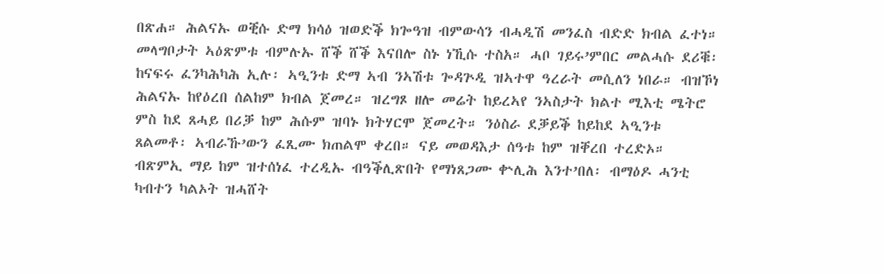በጽሐ። ሕልናኡ ወቒሱ ድማ ክሳዕ ዝወድቕ ክጐዓዝ ብምውሳን ብሓዲሽ መንፈስ ብድድ ክብል ፈተነ። መላግቦታት ኣዕጽምቱ ብምሉኡ ሸቕ ሸቕ እናበሎ ስኑ ነኺሱ ተስአ። ሓቦ ገይሩ’ምበር መልሓሱ ደሪቑ፡ ከናፍሩ ፈንካሕካሕ ኢሉ፡ ኣዒንቱ ድማ ኣብ ንኣሽቱ ጐዳጕዲ ዝኣተዋ ዓረራት መሲለን ነበራ። ብዝኾነ ሕልናኡ ከየዕረበ ሰልከም ክብል ጀመረ። ዝረግጾ ዘሎ መሬት ከይረኣየ ንኣስታት ክልተ ሚእቲ ሜትሮ ምስ ከደ ጸሓይ በሪቓ ከም ሕሱም ዝባኑ ክትሃርሞ ጀመረት። ንዕስራ ደቓይቕ ከይከደ ኣዒንቱ ጸልመቶ፡ ኣብራኹ’ውን ፈጺሙ ክጠልሞ ቀረበ። ናይ መወዳእታ ሰዓቱ ከም ዝቐረበ ተረድኦ።
ብጽምኢ ማይ ከም ዝተሰነፈ ተረዲኡ ብዓቕሊጽበት የማነጸጋሙ ቍሊሕ እንተ’በለ፡ ብማዕዶ ሓንቲ ካብተን ካልኦት ዝሓሸት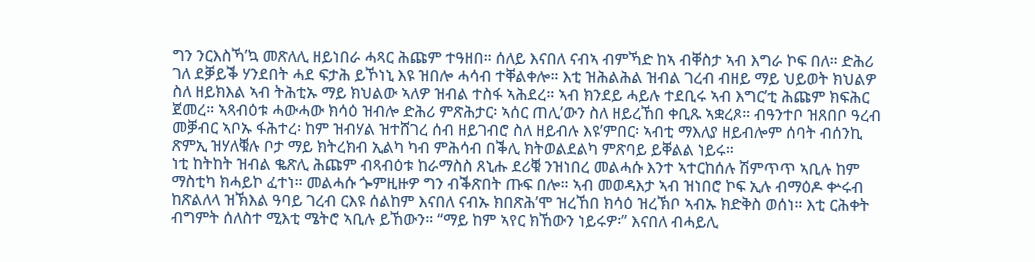ግን ንርእስኻ’ኳ መጽለሊ ዘይነበራ ሓጻር ሕጩም ተዓዘበ። ሰለይ እናበለ ናብኣ ብምኻድ ከኣ ብቐስታ ኣብ እግራ ኮፍ በለ። ድሕሪ ገለ ደቓይቕ ሃንደበት ሓደ ፍታሕ ይኾነኒ እዩ ዝበሎ ሓሳብ ተቐልቀሎ። እቲ ዝሕልሕል ዝብል ገረብ ብዘይ ማይ ህይወት ክህልዎ ስለ ዘይክእል ኣብ ትሕቲኡ ማይ ክህልው ኣለዎ ዝብል ተስፋ ኣሕደረ። ኣብ ክንደይ ሓይሉ ተደቢሩ ኣብ እግር’ቲ ሕጩም ክፍሕር ጀመረ። ኣጻብዕቱ ሓውሓው ክሳዕ ዝብሎ ድሕሪ ምጽሕታር፡ ኣሰር ጠሊ’ውን ስለ ዘይረኸበ ቀቢጹ ኣቋረጾ። ብዓንተቦ ዝጸበቦ ዓረብ መቓብር ኣቦኡ ፋሕተረ፡ ከም ዝብሃል ዝተሸገረ ሰብ ዘይገብሮ ስለ ዘይብሉ እዩ’ምበር፡ ኣብቲ ማእለያ ዘይብሎም ሰባት ብሰንኪ ጽምኢ ዝሃለቑሉ ቦታ ማይ ክትረክብ ኢልካ ካብ ምሕሳብ በቕሊ ክትወልደልካ ምጽባይ ይቐልል ነይሩ።
ነቲ ከትከት ዝብል ቈጽሊ ሕጩም ብጻብዕቱ ከራማስስ ጸኒሑ ደሪቑ ንዝነበረ መልሓሱ እንተ ኣተርከሰሉ ሽምጥጥ ኣቢሉ ከም ማስቲካ ክሓይኮ ፈተነ። መልሓሱ ጐምዚዙዎ ግን ብቕጽበት ጡፍ በሎ። ኣብ መወዳእታ ኣብ ዝነበሮ ኮፍ ኢሉ ብማዕዶ ቍሩብ ከጽልለላ ዝኽእል ዓባይ ገረብ ርእዩ ሰልከም እናበለ ናብኡ ክበጽሕ’ሞ ዝረኸበ ክሳዕ ዝረኽቦ ኣብኡ ክድቅስ ወሰነ። እቲ ርሕቀት ብግምት ሰለስተ ሚእቲ ሜትሮ ኣቢሉ ይኸውን። “ማይ ከም ኣየር ክኸውን ነይሩዎ፡” እናበለ ብሓይሊ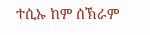ተሲኡ ከም ሰኽራም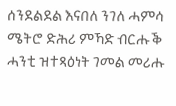ሰንደልደል እናበለ ንገለ ሓምሳ ሜትሮ ድሕሪ ምኻድ ብርሑቕ ሓንቲ ዝተጻዕነት ገመል መሪሑ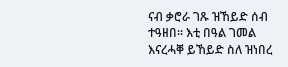ናብ ቃሮራ ገጹ ዝኸይድ ሰብ ተዓዘበ። እቲ በዓል ገመል እናረሓቐ ይኸይድ ስለ ዝነበረ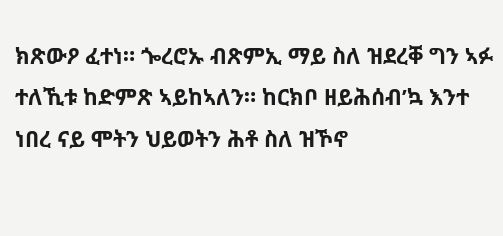ክጽውዖ ፈተነ። ጐረሮኡ ብጽምኢ ማይ ስለ ዝደረቐ ግን ኣፉ ተለኺቱ ከድምጽ ኣይከኣለን። ከርክቦ ዘይሕሰብ’ኳ እንተ ነበረ ናይ ሞትን ህይወትን ሕቶ ስለ ዝኾኖ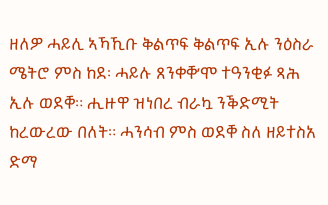ዘለዎ ሓይሊ ኣኻኺቡ ቅልጥፍ ቅልጥፍ ኢሉ ንዕስራ ሜትሮ ምስ ከደ፡ ሓይሉ ጸንቀቐ’ሞ ተዓንቂፉ ጻሕ ኢሉ ወደቐ። ሒዙዋ ዝነበረ ብራኳ ንቕድሚት ከረውረው በለት። ሓንሳብ ምስ ወደቐ ስለ ዘይተስአ ድማ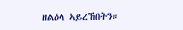ዘልዕላ ኣይረኸበትን።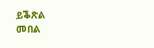ይቕጽል
መበል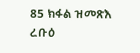85 ክፋል ዝመጽእ ረቡዕ